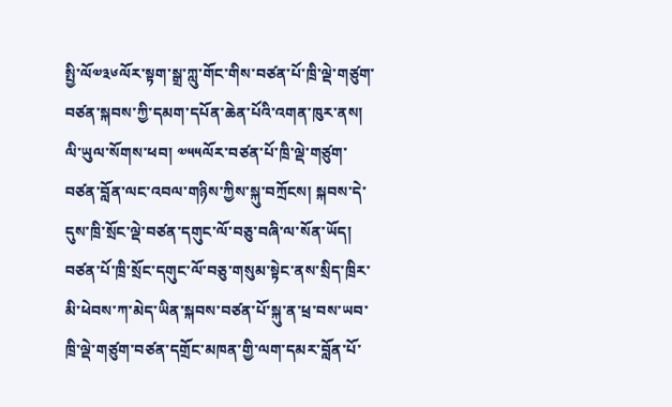སྤྱི་ལོ༧༣༦ལོར་སྟག་སྒྲ་ཀླུ་གོང་གིས་བཙན་པོ་ཁྲི་ལྡེ་གཙུག་བཙན་སྐབས་ཀྱི་དམག་དཔོན་ཆེན་པོའི་འགན་ཁུར་ནས། ལི་ཡུལ་སོགས་ཕབ། ༧༥༥ལོར་བཙན་པོ་ཁྲི་ལྡེ་གཙུག་བཙན་བློན་ལང་འབལ་གཉིས་ཀྱིས་སྐུ་བཀྲོངས། སྐབས་དེ་དུས་ཁྲི་སྲོང་ལྡེ་བཙན་དགུང་ལོ་བཅུ་བཞི་ལ་སོན་ཡོད། བཙན་པོ་ཁྲི་སྲོང་དགུང་ལོ་བཅུ་གསུམ་སྟེང་ནས་སྲིད་ཁྲིར་མི་ཕེབས་ཀ་མེད་ཡིན་སྐབས་བཙན་པོ་སྐུ་ན་ཕྲ་བས་ཡབ་ཁྲི་ལྡེ་གཙུག་བཙན་དགྲོང་མཁན་གྱི་ལག་དམར་བློན་པོ་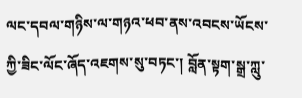ལང་དབལ་གཉིས་ལ་གཉའ་ཕབ་ནས་འབངས་ཡོངས་ཀྱི་ཟིང་ལོང་ཞོད་འཇགས་སུ་བཏང་། བློན་སྟག་སྒྲ་ཀླུ་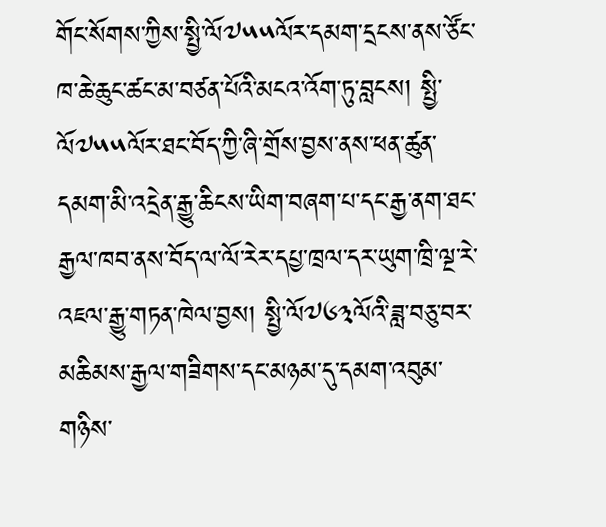གོང་སོགས་ཀྱིས་སྤྱི་ལོ༧༥༥ལོར་དམག་དྲངས་ནས་ཙོང་ཁ་ཆེ་ཆུང་ཚང་མ་བཙན་པོའི་མངའ་འོག་ཏུ་བླངས། སྤྱི་ལོ༧༥༥ལོར་ཐང་བོད་ཀྱི་ཞི་གྲོས་བྱས་ནས་ཕན་ཚུན་དམག་མི་འདྲེན་རྒྱུ་ཆིངས་ཡིག་བཞག་པ་དང་རྒྱ་ནག་ཐང་རྒྱལ་ཁབ་ནས་བོད་ལ་ལོ་རེར་དཔྱ་ཁྲལ་དར་ཡུག་ཁྲི་ལྔ་རེ་འཇལ་རྒྱུ་གཏན་ཁེལ་བྱས། སྤྱི་ལོ༧༦༣ལོའི་ཟླ་བཅུ་བར་མཆིམས་རྒྱལ་གཟིགས་དང་མཉམ་དུ་དམག་འབུམ་གཉིས་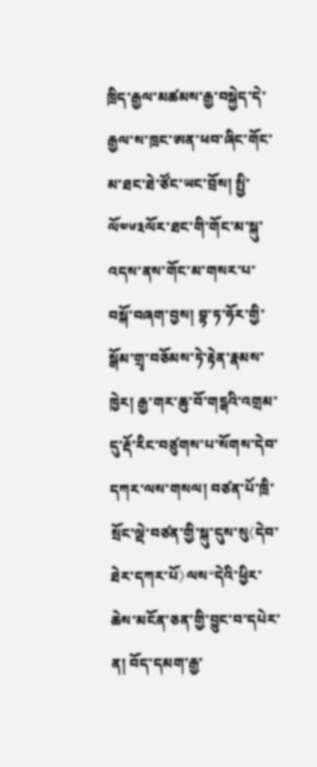ཁྲིད་རྒྱལ་མཚམས་རྒྱ་བསྐྱེད་དེ་རྒྱལ་ས་ཁྲང་ཨན་ཕབ་ཞིང་གོང་མ་ཐང་ཐེ་ཙོང་ཡང་བྲོས། སྤྱི་ལོ༧༦༣ལོར་ཐང་གི་གོང་མ་སྐུ་འདས་ནས་གོང་མ་གསར་པ་བསྐོ་བཞག་བྱས། བྷ་ཏ་ཧོར་གྱི་སྒོམ་གྲྭ་བཅོམས་ཏེ་རྟེན་རྣམས་ཁྱེར། རྒྱ་གར་ཆུ་བོ་གངྒའི་འགྲམ་དུ་རྡོ་རིང་བཙུགས་པ་སོགས་དེབ་དཀར་ལས་གསལ། བཙན་པོ་ཁྲི་སྲོང་ལྡེ་བཙན་གྱི་སྐུ་དུས་སུ《དེབ་ཐེར་དཀར་པོ》ལས“དེའི་ཕྱིར་ཆེས་མངོན་ཅན་གྱི་བྱུང་བ་དཔེར་ན། བོད་དམག་རྒྱ་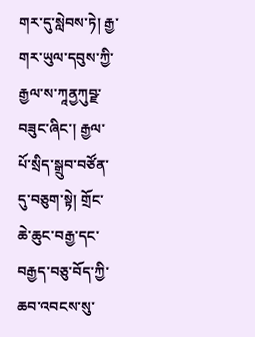གར་དུ་སླེབས་ཏེ། རྒྱ་གར་ཡུལ་དབུས་ཀྱི་རྒྱལ་ས་ཀཱནྱཀུབྫ་བཟུང་ཞིང་། རྒྱལ་པོ་སྲིད་སྒྲུབ་བཙོན་དུ་བཅུག་སྟེ། གྲོང་ཆེ་ཆུང་བརྒྱ་དང་བརྒྱད་བཅུ་བོད་ཀྱི་ཆབ་འབངས་སུ་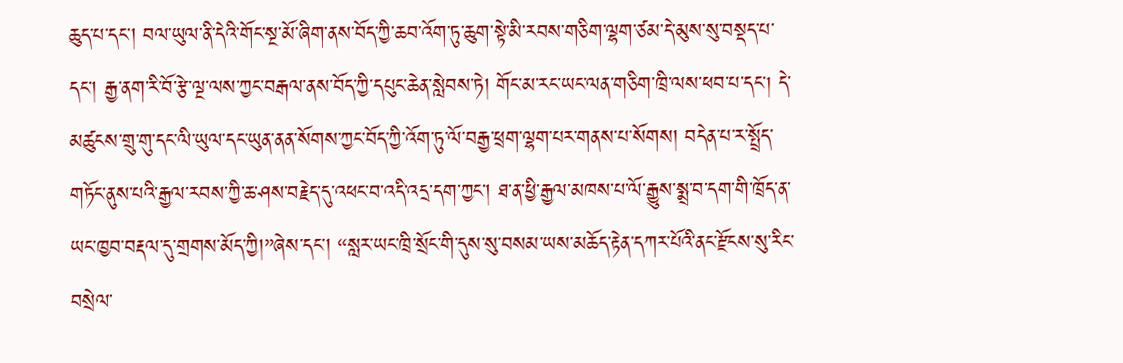ཆུད་པ་དང་། བལ་ཡུལ་ནི་དེའི་གོང་སྔ་མོ་ཞིག་ནས་བོད་ཀྱི་ཆབ་འོག་ཏུ་ཆུག་སྟེ་མི་རབས་གཅིག་ལྷག་ཙམ་དེ་མུས་སུ་བསྡད་པ་དང་། རྒྱ་ནག་རི་བོ་རྩེ་ལྔ་ལས་ཀྱང་བརྒལ་ནས་བོད་ཀྱི་དཔུང་ཆེན་སླེབས་ཏེ། གོང་མ་རང་ཡང་ལན་གཅིག་ཁྲི་ལས་ཕབ་པ་དང། དེ་མཚུངས་གྲུ་གུ་དང་ལི་ཡུལ་དང་ཡུན་ནན་སོགས་ཀྱང་བོད་ཀྱི་འོག་ཏུ་ལོ་བརྒྱ་ཕྲག་ལྷག་པར་གནས་པ་སོགས། བདེན་པ་ར་སྤྲོད་གཏོང་ནུས་པའི་རྒྱལ་རབས་ཀྱི་ཆ་ཤས་བརྗེད་དུ་འཕང་བ་འདི་འདྲ་དག་ཀྱང་། ཐ་ན་ཕྱི་རྒྱལ་མཁས་པ་ལོ་རྒྱུས་སྨྲ་བ་དག་གི་ཁྲོད་ན་ཡང་ཁྱབ་བརྡལ་དུ་གྲགས་མོད་ཀྱི།”ཞེས་དང་། “སླར་ཡང་ཁྲི་སྲོང་གི་དུས་སུ་བསམ་ཡས་མཆོད་རྟེན་དཀར་པོའི་ནང་རྫོངས་སུ་རིང་བསྲེལ་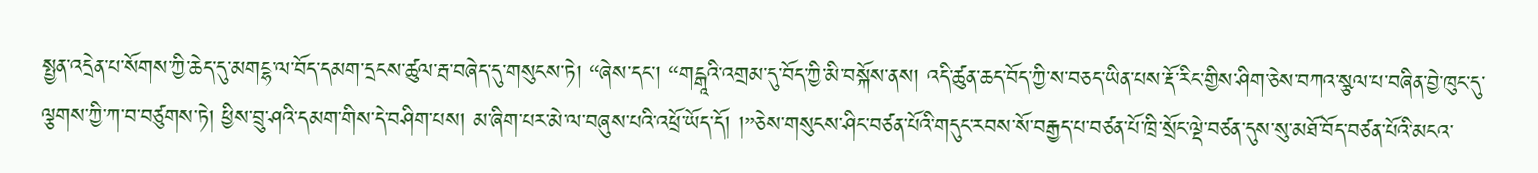སྤྱན་འདྲེན་པ་སོགས་ཀྱི་ཆེད་དུ་མགངྷ་ལ་བོད་དམག་དྲངས་ཚུལ་རྦ་བཞེད་དུ་གསུངས་ཏེ། “ཞེས་དང་། “གངྒཱའི་འགྲམ་དུ་བོད་ཀྱི་མི་བསྐོས་ནས། འདི་ཚུན་ཆད་བོད་ཀྱི་ས་བཅད་ཡིན་པས་རྡོ་རིང་གྱིས་ཤིག་ཅེས་བཀའ་སྩལ་པ་བཞིན་བྱེ་ཁུང་དུ་ལྕགས་ཀྱི་ཀ་བ་བཙུགས་ཏེ། ཕྱིས་བྲུ་ཤའི་དམག་གིས་དེ་བཤིག་པས། མ་ཞིག་པར་མེ་ལ་བཞུས་པའི་འཕྲོ་ཡོད་དོ། །”ཅེས་གསུངས་ཤིང་བཙན་པོའི་གདུང་རབས་སོ་བརྒྱད་པ་བཙན་པོ་ཁྲི་སྲོང་ལྡེ་བཙན་དུས་སུ་མཐོ་བོད་བཙན་པོའི་མངའ་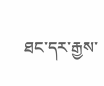ཐང་དར་རྒྱས་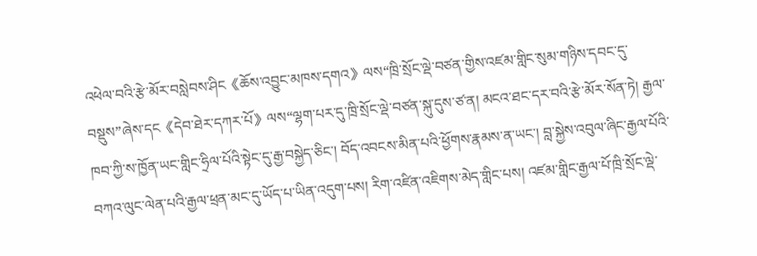འཕེལ་བའི་རྩེ་མོར་བསླེབས་ཤིང《ཆོས་འབྱུང་མཁས་དགའ》ལས“ཁྲི་སྲོང་ལྡེ་བཙན་གྱིས་འཛམ་གླིང་སུམ་གཉིས་དབང་དུ་བསྡུས”ཞེས་དང《དེབ་ཐེར་དཀར་པོ》ལས“ལྷག་པར་དུ་ཁྲི་སྲོང་ལྡེ་བཙན་སྐུ་དུས་ཙ་ན། མངའ་ཐང་དར་བའི་རྩེ་མོར་སོན་ཏེ། རྒྱལ་ཁབ་ཀྱི་ས་ཁྱོན་ཡང་གླིང་ཧྲིལ་པོའི་སྟེང་དུ་རྒྱ་བསྐྱེད་ཅིང་། བོད་འབངས་མིན་པའི་ཕྱོགས་རྣམས་ན་ཡང་། བླ་སྐྱེས་འབུལ་ཞིང་རྒྱལ་པོའི་བཀའ་ལུང་ལེན་པའི་རྒྱལ་ཕྲན་མང་དུ་ཡོད་པ་ཡིན་འདུག་པས། རིག་འཛིན་འཇིགས་མེད་གླིང་པས། འཛམ་གླིང་རྒྱལ་པོ་ཁྲི་སྲོང་ལྡེ་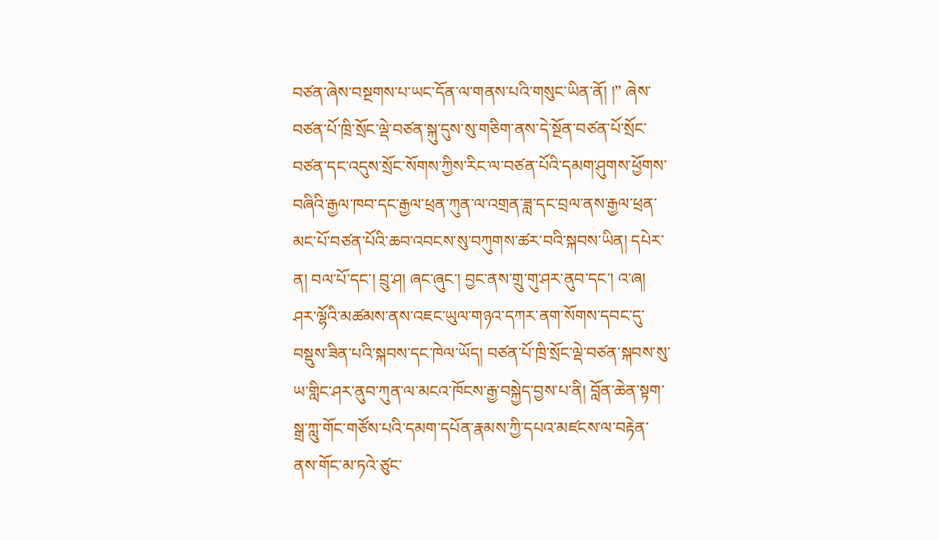བཙན་ཞེས་བསྔགས་པ་ཡང་དོན་ལ་གནས་པའི་གསུང་ཡིན་ནོ། །” ཞེས་བཙན་པོ་ཁྲི་སྲོང་ལྡེ་བཙན་སྐུ་དུས་སུ་གཅིག་ནས་དེ་སྔོན་བཙན་པོ་སྲོང་བཙན་དང་འདུས་སྲོང་སོགས་ཀྱིས་རིང་ལ་བཙན་པོའི་དམག་ཤུགས་ཕྱོགས་བཞིའི་རྒྱལ་ཁབ་དང་རྒྱལ་ཕྲན་ཀུན་ལ་འགྲན་ཟླ་དང་བྲལ་ནས་རྒྱལ་ཕྲན་མང་པོ་བཙན་པོའི་ཆབ་འབངས་སུ་བཀུགས་ཚར་བའི་སྐབས་ཡིན། དཔེར་ན། བལ་པོ་དང་། བྲུ་ཤ། ཞང་ཞུང་། བྱང་ནས་གྲུ་གུ་ཤར་ནུབ་དང་། འ་ཞ། ཤར་ལྷོའི་མཚམས་ནས་འཇང་ཡུལ་གཉའ་དཀར་ནག་སོགས་དབང་དུ་བསྡུས་ཟིན་པའི་སྐབས་དང་ཁེལ་ཡོད། བཙན་པོ་ཁྲི་སྲོང་ལྡེ་བཙན་སྐབས་སུ་ཡ་གླིང་ཤར་ནུབ་ཀུན་ལ་མངའ་ཁོངས་རྒྱ་བསྐྱེད་བྱས་པ་ནི། བློན་ཆེན་སྟག་སྒྲ་ཀླུ་གོང་གཙོས་པའི་དམག་དཔོན་རྣམས་ཀྱི་དཔའ་མཛངས་ལ་བརྟེན་ནས་གོང་མ་ཏའེ་ཙུང་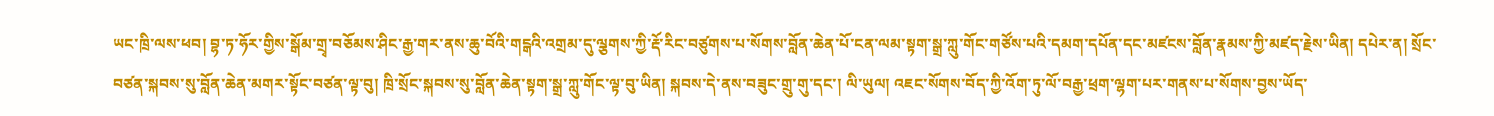ཡང་ཁྲི་ལས་ཕབ། བྷ་ཏ་ཧོར་གྱིས་སྒོམ་གྲྭ་བཅོམས་ཤིང་རྒྱ་གར་ནས་ཆུ་བོའི་གངྒའི་འགྲམ་དུ་ལྕགས་ཀྱི་རྡོ་རིང་བཙུགས་པ་སོགས་བློན་ཆེན་པོ་ངན་ལམ་སྟག་སྒྲ་ཀླུ་གོང་གཙོས་པའི་དམག་དཔོན་དང་མཛངས་བློན་རྣམས་ཀྱི་མཛད་རྗེས་ཡིན། དཔེར་ན། སྲོང་བཙན་སྐབས་སུ་བློན་ཆེན་མགར་སྟོང་བཙན་ལྟ་བུ། ཁྲི་སྲོང་སྐབས་སུ་བློན་ཆེན་སྟག་སྒྲ་ཀླུ་གོང་ལྟ་བུ་ཡིན། སྐབས་དེ་ནས་བཟུང་གྲུ་གུ་དང་། ལི་ཡུལ། འཇང་སོགས་བོད་ཀྱི་འོག་ཏུ་ལོ་བརྒྱ་ཕྲག་ལྷག་པར་གནས་པ་སོགས་བྱས་ཡོད་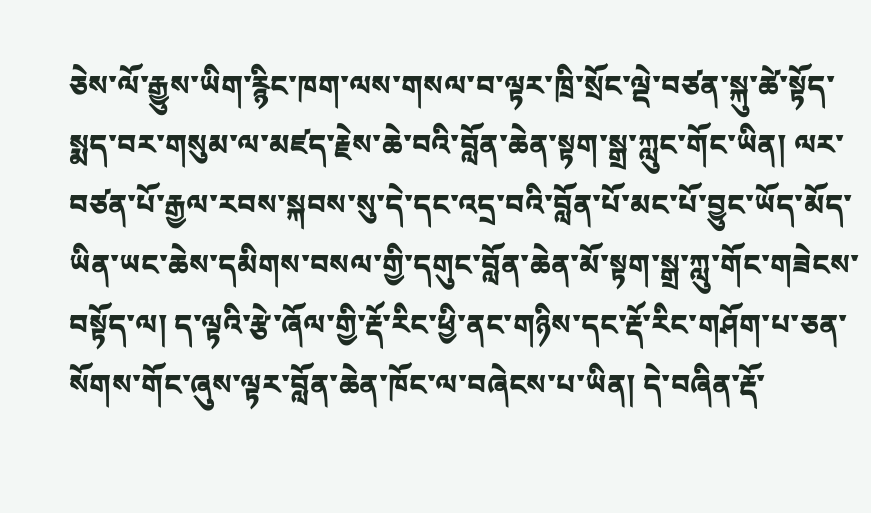ཅེས་ལོ་རྒྱུས་ཡིག་རྙིང་ཁག་ལས་གསལ་བ་ལྟར་ཁྲི་སྲོང་ལྡེ་བཙན་སྐུ་ཚེ་སྟོད་སྨད་བར་གསུམ་ལ་མཛད་རྗེས་ཆེ་བའི་བློན་ཆེན་སྟག་སྒྲ་ཀླུང་གོང་ཡིན། ལར་བཙན་པོ་རྒྱལ་རབས་སྐབས་སུ་དེ་དང་འདྲ་བའི་བློན་པོ་མང་པོ་བྱུང་ཡོད་མོད་ཡིན་ཡང་ཆེས་དམིགས་བསལ་གྱི་དགུང་བློན་ཆེན་མོ་སྟག་སྒྲ་ཀླུ་གོང་གཟེངས་བསྟོད་ལ། ད་ལྟའི་རྩེ་ཞོལ་གྱི་རྡོ་རིང་ཕྱི་ནང་གཉིས་དང་རྡོ་རིང་གཤོག་པ་ཅན་སོགས་གོང་ཞུས་ལྟར་བློན་ཆེན་ཁོང་ལ་བཞེངས་པ་ཡིན། དེ་བཞིན་རྡོ་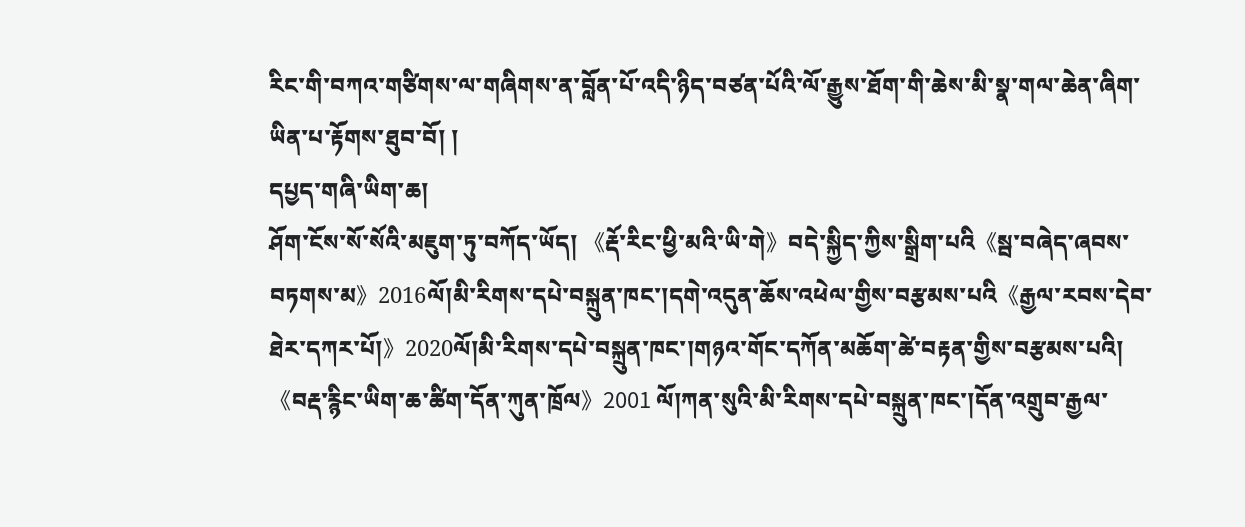རིང་གི་བཀའ་གཙིགས་ལ་གཞིགས་ན་བློན་པོ་འདི་ཉིད་བཙན་པོའི་ལོ་རྒྱུས་ཐོག་གི་ཆེས་མི་སྣ་གལ་ཆེན་ཞིག་ཡིན་པ་རྟོགས་ཐུབ་བོ། །
དཔྱད་གཞི་ཡིག་ཆ།
ཤོག་ངོས་སོ་སོའི་མཇུག་ཏུ་བཀོད་ཡོད། 《རྡོ་རིང་ཕྱི་མའི་ཡི་གེ》བདེ་སྐྱིད་ཀྱིས་སྒྲིག་པའི《སྦ་བཞེད་ཞབས་བཏགས་མ》2016ལོ།མི་རིགས་དཔེ་བསྐྲུན་ཁང་།དགེ་འདུན་ཆོས་འཕེལ་གྱིས་བརྩམས་པའི《རྒྱལ་རབས་དེབ་ཐེར་དཀར་པོ།》2020ལོ།མི་རིགས་དཔེ་བསྐྲུན་ཁང་།གཉའ་གོང་དཀོན་མཆོག་ཚེ་བརྟན་གྱིས་བརྩམས་པའི།《བརྡ་རྙིང་ཡིག་ཆ་ཚིག་དོན་ཀུན་ཁྲོལ》2001 ལོ།ཀན་སུའི་མི་རིགས་དཔེ་བསྐྲུན་ཁང་།དོན་འགྲུབ་རྒྱལ་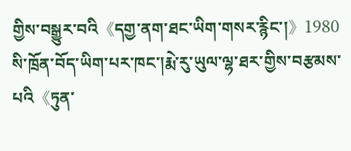གྱིས་བསྒྱུར་བའི《དགྱ་ནག་ཐང་ཡིག་གསར་རྙིང་།》1980 སི་ཁྲོན་བོད་ཡིག་པར་ཁང་།རྨེ་རུ་ཡུལ་ལྷ་ཐར་གྱིས་བརྩམས་པའི《ཏུན་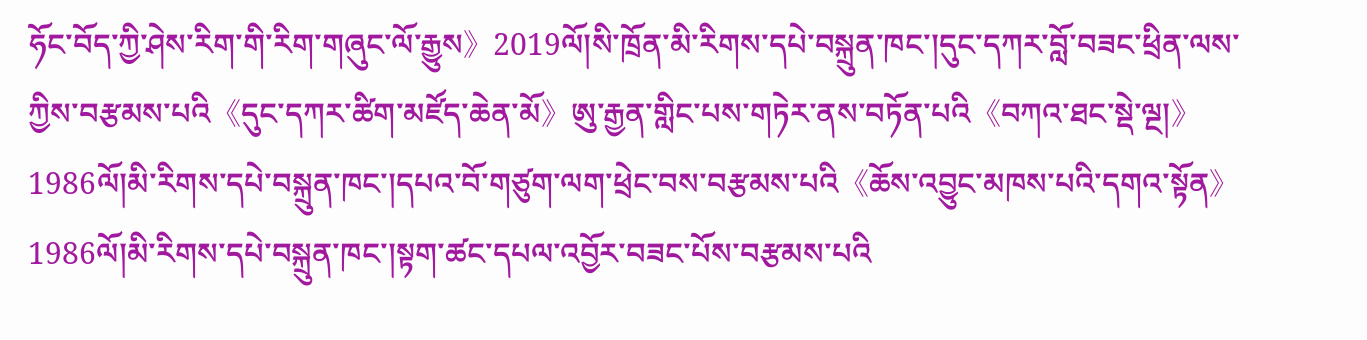ཧོང་བོད་ཀྱི་ཤེས་རིག་གི་རིག་གཞུང་ལོ་རྒྱུས》2019ལོ།སི་ཁྲོན་མི་རིགས་དཔེ་བསྐྲུན་ཁང་།དུང་དཀར་བློ་བཟང་ཕྲིན་ལས་ཀྱིས་བརྩམས་པའི《དུང་དཀར་ཚིག་མཛོད་ཆེན་མོ》ཨུ་རྒྱན་གླིང་པས་གཏེར་ནས་བཏོན་པའི《བཀའ་ཐང་སྡེ་ལྔ།》1986ལོ།མི་རིགས་དཔེ་བསྐྲུན་ཁང་།དཔའ་བོ་གཙུག་ལག་ཕྲེང་བས་བརྩམས་པའི《ཆོས་འབྱུང་མཁས་པའི་དགའ་སྟོན》1986ལོ།མི་རིགས་དཔེ་བསྐྲུན་ཁང་།སྟག་ཚང་དཔལ་འབྱོར་བཟང་པོས་བརྩམས་པའི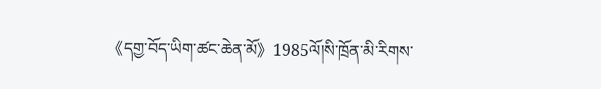《དགྱ་བོད་ཡིག་ཚང་ཆེན་མོ》1985ལོ།སི་ཁྲོན་མི་རིགས་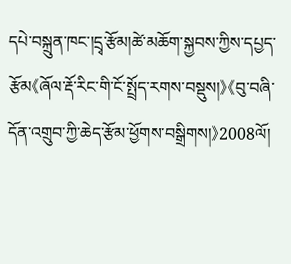དཔེ་བསྐྲུན་ཁང་།དྲྭ་རྩོམ།ཚེ་མཆོག་སྐྱབས་ཀྱིས་དཔྱད་རྩོམ《ཞོལ་རྡོ་རིང་གི་ངོ་སྤྲོད་རགས་བསྡུས།》《བུ་བཞི་དོན་འགྲུབ་ཀྱི་ཆེད་རྩོམ་ཕྱོགས་བསྒྲིགས།》2008ལོ།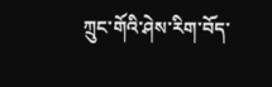ཀྲུང་གོའི་ཤེས་རིག་བོད་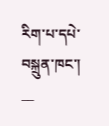རིག་པ་དཔེ་བསྐྲུན་ཁང་།
__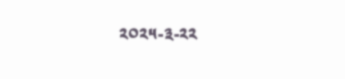༢༠༢༥-༣-༢༢